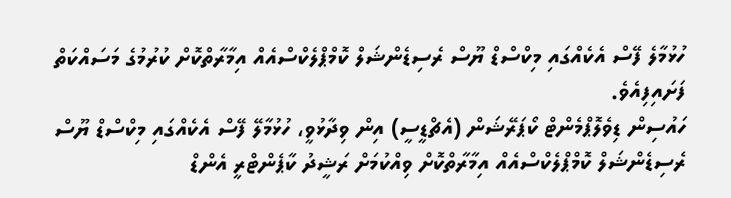ހުޅުމާލެ ފޭސް އެކެއްގައި މިކްސްޑް ޔޫސް ރެސިޑެންޝަލް ކޮމްޕްލެކްސްއެއް އިމާރާތްކޮށް ކުރުމުގެ މަސައްކަތް ފަށައިފިއެވެ.
ހައުސިން ޑިވެލޮޕްމެންޓް ކޯޕަރޭޝަން (އެޗްޑީސީ) އިން ވިދާޅުވީ، ހުޅުމާލޭ ފޭސް އެކެއްގައި މިކްސްޑް ޔޫސް ރެސިޑެންޝަލް ކޮމްޕްލެކްސްއެއް އިމާރާތްކޮށް ވިއްކުމަށް ރަޝީދު ކާޕެންޓްރީ އެންޑް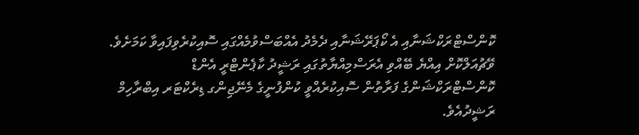ކޮންސްޓްރަކްޝަނާއި އެ ކޯޕަރޭޝަނާއި ދެމެދު އެއްބަސްވުމެއްގައި ސޮއިކުރެވިފައިވާ ކަމަށެވެ.
ވޭޗުއަލްކޮށް އިއްޔެ ބޭއްވި އެރަސްމިއްޔާތުގައި ރަޝީދު ކާޕެންޓްރީ އެންޑް ކޮންސްޓްރަކްޝަންގެ ފަރާތުން ސޮއިކުރެއްވީ ކުންފުނީގެ މެނޭޖިންގ ޑިރެކްޓަރ އިބްރާހިމް ރަޝީދުއެވެ.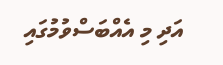އަދި މި އެއްބަސްވުމުގައި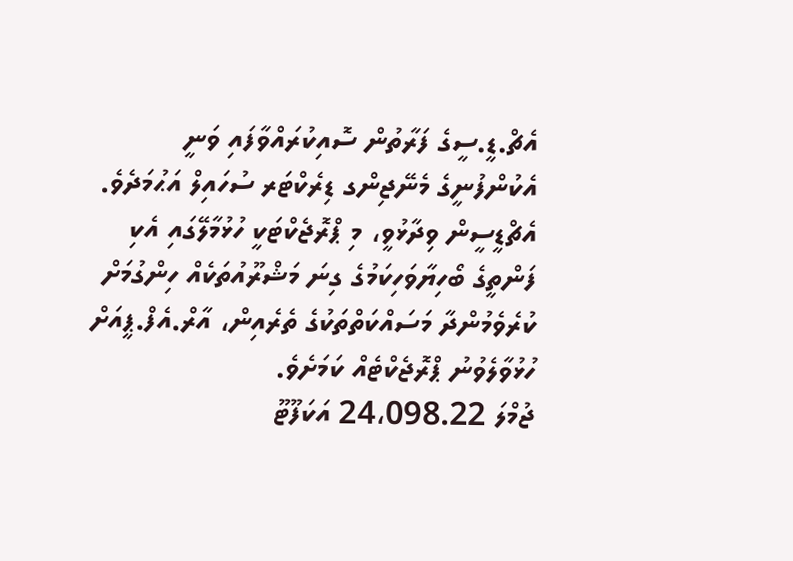އެޗް.ޑީ.ސީގެ ފަރާތުން ސޮއިކުރައްވާފައި ވަނީ އެކުންފުނީގެ މެނޭޖިންގ ޑިރެކްޓަރ ސުހައިލް އަޙުމަދެވެ.
އެޗްޑީސީން ވިދާޅުވީ، މި ޕްރޮޖެކްޓަކީ ހުޅުމާލޭގައި އެކި ފަންތީގެ ބޯހިޔާވަހިކަމުގެ ގިނަ މަޝްރޫއުތަކެއް ހިންގުމަށް ކުރެވެމުންދާ މަސައްކަތްތަކުގެ ތެރެއިން، އާރް.އެފް.ޕީއަށް ހުޅުވާލެވުނު ޕްރޮޖެކްޓެއް ކަމަށެވެ.
ޖުމްލަ 24،098.22 އަކަފޫޓޫ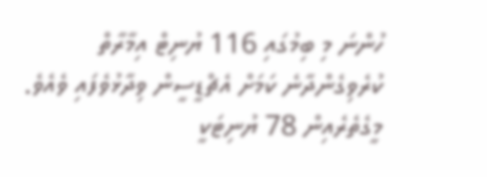ހުންނަ މި ބިމުގައި 116 ޔުނިޓް އިމާރާތް ކުރެވިގެންދާނެ ކަމަށް އެޗްޑީސީން ވިދާޅުވެފައި ވެއެވެ.
މީގެތެރެއިން 78 ޔުނިޓަކީ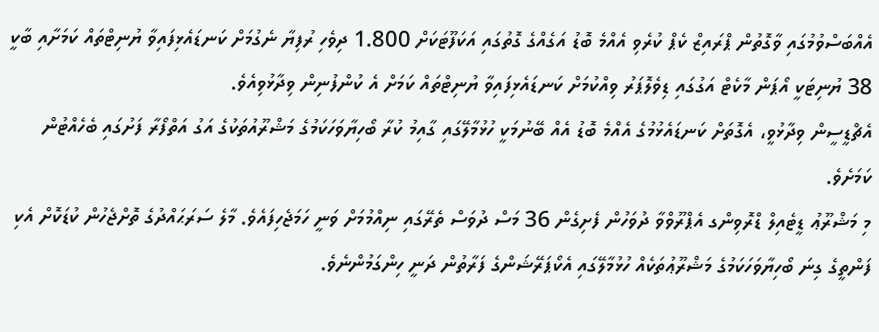އެއްބަސްވުމުގައި ވާގޮތުން ޕްރައިޒް ކެޕް ކުރެވި އެއްމެ ބޮޑު އަގެއްގެ ގޮތުގައި އަކަފޫޓަކަށް 1.800 ދިވެހި ރުފިޔާ ނެގުމަށް ކަނޑައެޅިފައިވާ ޔުނިޓްތައް ކަމަށާއި ބާކީ 38 ޔުނިޓަކީ އޯޕަން މާކެޓް އަގުގައި ޑިވެލޮޕަރު ވިއްކުމަށް ކަނޑައެޅިފައިވާ ޔުނިޓްތައް ކަމަށް އެ ކުންފުނިން ވިދާޅުވިއެވެ.
އެޗްޑީސީން ވިދާޅުވީ، އެގޮތަށް ކަނޑައެޅުމުގެ އެއްމެ ބޮޑު އެއް ބޭނުމަކީ ހުޅުމާލޭގައި ގާއިމު ކުރާ ބޯހިޔާވަހަކަމުގެ މަޝްރޫއުތަކުގެ އަގު އަތްފޯރާ ފަށުގައި ބެހެއްޓުން ކަމަށެވެ.
މި މަޝްރޫޢު ޑީޓެއިލް ޑްރޮވިންގ އެޕްރޫވްވާ ދުވަހުން ފެށިގެން 36 މަސް ދުވަސް ތެރޭގައި ނިއްމުމަށް ވަނީ ހަމަޖެހިފައެވެ. މާލެ ސަރަޙައްދުގެ ތޮށްޖެހުން ކުޑަކޮށް އެކި ފަންތީގެ ގިނަ ބޯހިޔާވަހަކަމުގެ މަޝްރޫޢުތަކެއް ހުޅުމާލޭގައި އެކޯޕަރޭޝަންގެ ފަރާތުން ދަނީ ހިންގަމުންނެވެ.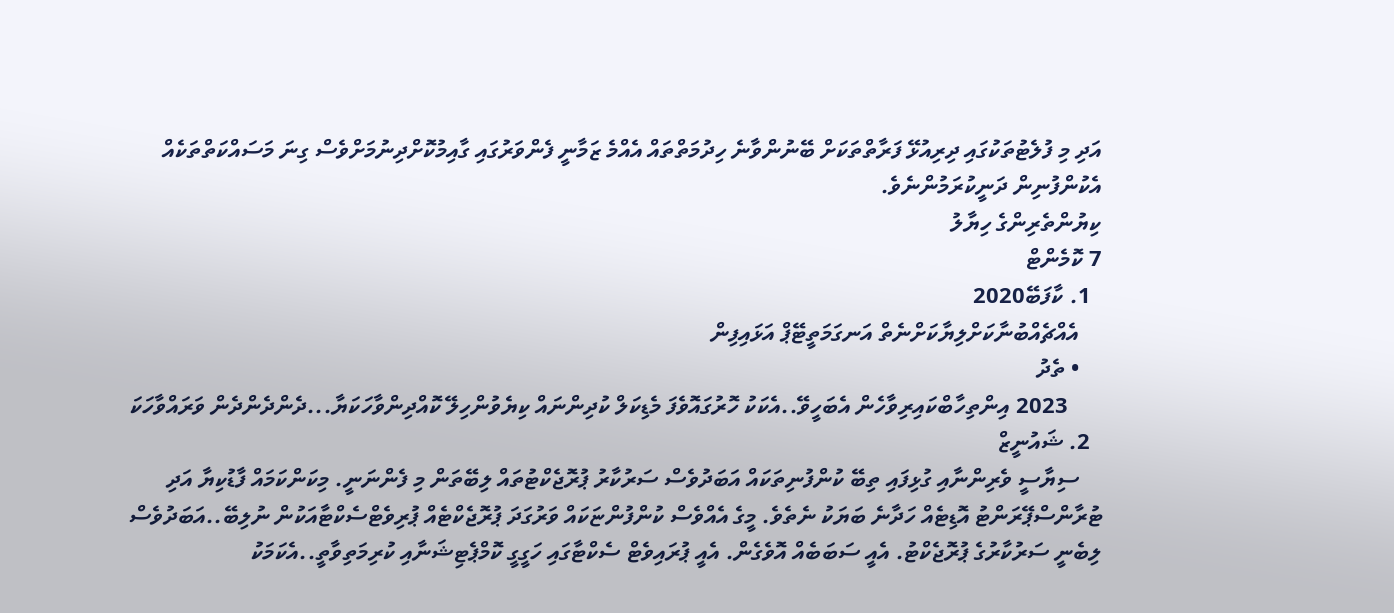އަދި މި ފުލެޓުތަކުގައި ދިރިއުޅޭ ފަރާތްތަކަށް ބޭނުންވާނެ ހިދުމަތްތައް އެއްމެ ޒަމާނީ ފެންވަރުގައި ގާއިމުކޮށްދިނުމަށްވެސް ގިނަ މަސައްކަތްތަކެއް އެކުންފުނިން ދަނީކުރަމުންނެވެ.
ކިޔުންތެރިންގެ ހިޔާލު
7 ކޮމެންޓް
  1. ކާފަބޭ2020
    އެއްޗެއްބުނާކަށްލިޔާކަށްނެތް އަނގަމަތީޓޭޕް އަޅައިފިން
    • ތެދު
      2023 އިންތިހާބްކައިރިވާހެން އެބަހީވޭ..އެކަކު ހޮރުގައޮވެފަ މެޑިކަލް ކުދިންނައް ކިޔެވުންހިލޭ ކޮއްދިންވާހަކަޔާ...ދެންދެންދެން ވަރައްވާހަކަ
  2. ޝައުނީޒް
    ސިޔާސީ ވެރިންނާއި ގުޅިފައި ތިބޭ ކުންފުނިތަކައް އަބަދުވެސް ސަރުކާރު ޕުރޮޖެކްޓުތައް ލިބޭތަން މި ފެންނަނީ. މިކަންކަމައް ފާޑުކިޔާ އަދި ޓުރާންސްޕޭރަންޓު އޮޑިޓެއް ހަދާނެ ބަޔަކު ނެތެވެ. މީގެ އެއްވެސް ކުންފުންޏަކައް ވަރުގަދަ ޕުރޮޖެކްޓެއް ޕުރިވެޓްސެކްޓާއަކުން ނުލިބޭ..އަބަދުވެސް ލިބެނީ ސަރުކާރުގެ ޕުރޮޖެކްޓު. އެއީ ސަބަބެއް އޮވެގެން. އެއީ ޕުރައިވެޓް ސެކްޓާގައި ހަގީގީ ކޮމްޕެޓިޝަނާއި ކުރިމަތިވާތީ..އެކަމަކު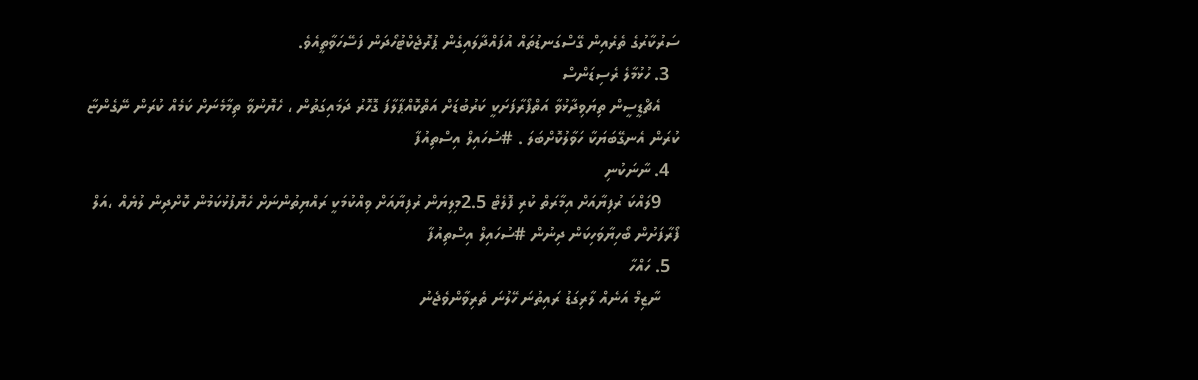ސަރުކާރުގެ ތެރެއިން ގޭސްގަނޑުތައް އުފައްދާލައިގެން ޕުރޮޖެކްޓުހޯދަން ފަސޭހަވާތީއެވެ.
  3. ހުޅުމާލެ ރެސިޑަންސް
    އެޗްޑީސީން ތިޔަވިދާޅުވާ އަތްފޯރާފަށަކީ ކަރުބުޑަށް އަތްކޮއްޕާލާފަ ގޮހޮރު ދަމައިގަތުން ، ހެޔޮނުވާ ތިމާމެނަށް ކަމެއް ކުރަން ނޭގެންޏާ ކުރަން އެނގޭބަޔަކާ ހަވާލުކޮށްބަލަ . #ސުހައިލް އިސްތިއުފާ
  4. ނާނަކުނި
    9ލައްކަ ރުފިޔާއަށް އިމާރަތް ކުރި ފޮލެޓް 2.5މިލިޔަން ރުފިޔާއަށް ވިއްކުމަކީ ރައްޔިތުންނަށް ހެޔޮފުޅުކަމުން ކޮށްދިން ލުޔެއް ،އަލް ފޯރާފަށުން ބޯހިޔާވަހިކަން ދިނުން #ސުހައިލް އިސްތިއުފާ
  5. ހައްހާ
    ނާޒިމް އަނެއް ލާރިގަޑު ރައިތުނަ ހޭލުނަ ތެރިވާންވެޖެނު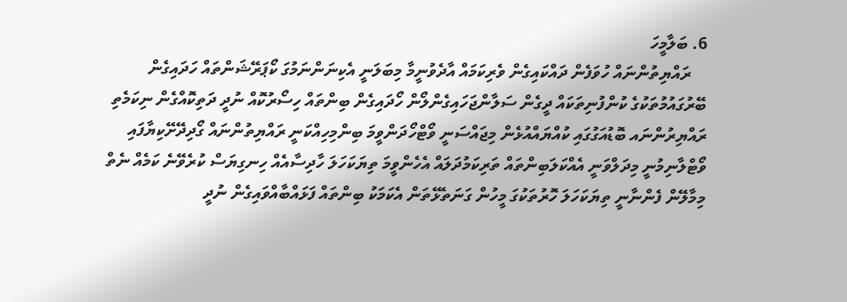6. ބަލާމީހަ
    ރައްޔިތުންނައް ހުވަފެން ދައްކައިގެން ވެރިކަމައް އާދެވުނީމާ މިބަލަނީ އެކިނަންނަމުގަ ކޯޕަރޭޝަންތައް ހަދައިގެން ބޭރުގައުމުތަކުގެ ކުންފުނިތަކައް ދީގެން ސަލާންޖަހައިގެންލޯން ހޯދައިގެން ބިންތައް ހިސޯރުކޮއް ނުދީ ދަތިކޮއްގެން ނިކަމެތި ރައްޔިރުންނައ ބޮޑުއަގުގައި ކުއްޔައްއުޅެން މިޖައްސަނީ ވޯޓްހޯދަންވީމަ ބިންމިހިއްކަނީ ރައްޔިތުންނައް ގޯދިދޭށޭކިޔާފައި ވޯޓްލާނިމުނީ މިދަލްވަނީ އެއްކަލަބިންތައް ތަރިކަމުދަލައް އެހެންވީމަ ތިޔަކަހަލަ ހާދިސާއެއް ހިނގިޔަސް ކުރެވޭނެ ކަމެއް ނެތް މިމާލޭން ފެންނާނީ ތިޔަކަހަލަ ހޮރުތަކުގަ މީހުން ގަނަތެޅޭތަން އެކަމަކު ބިންތައް ފަޅައްބާއްވައިގެން ނުދީ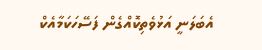އެބަލަނީ އަޅުވެތިކޮއްގެން ފަސޭހަކަމާއެކް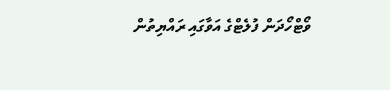ވޯޓްހޯދަން ފުލެޓްގެ އަވާގައި ރައްޔިތުން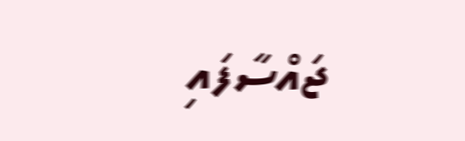ޖައްސާފައި